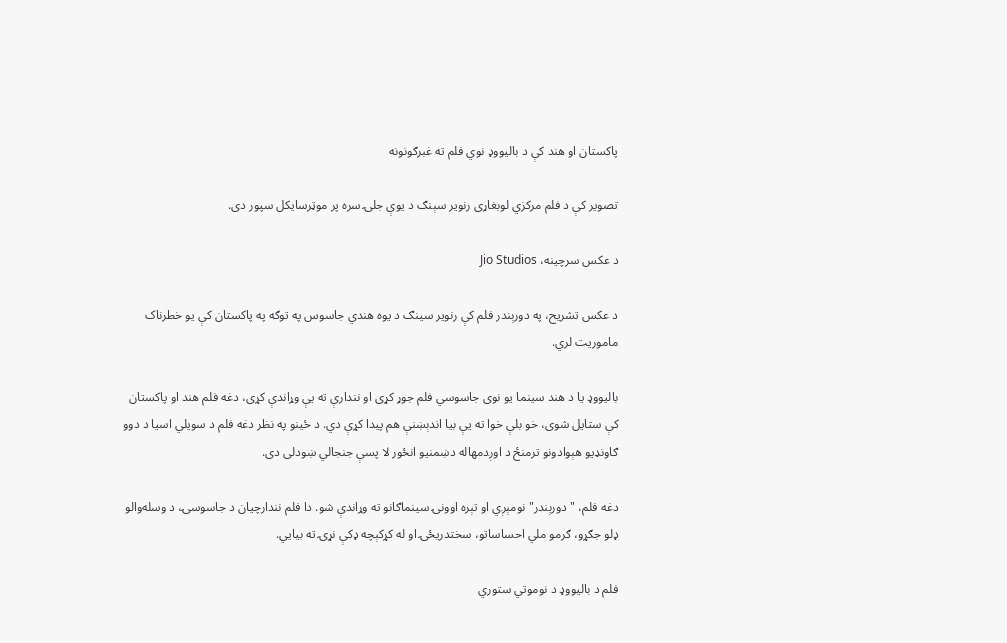پاکستان او هند کې د بالیووډ نوي فلم ته غبرګونونه

تصویر کې د فلم مرکزي لوبغاړی رنویر سېنګ د یوې جلۍ سره پر موټرسایکل سپور دی.

د عکس سرچینه، Jio Studios

د عکس تشریح، په دورېندر فلم کې رنویر سینګ د یوه هندي جاسوس په توګه په پاکستان کې یو خطرناک ماموریت لري.

بالیووډ یا د هند سینما یو نوی جاسوسي فلم جوړ کړی او نندارې ته یې وړاندې کړی، دغه فلم هند او پاکستان کې ستایل شوی، خو بلې خوا ته یې بیا اندېښنې هم پیدا کړې دي. د ځینو په نظر دغه فلم د سویلي اسیا د دوو ګاونډیو هېوادونو ترمنځ د اوږدمهاله دښمنیو انځور لا پسې جنجالي ښودلی دی.

دغه فلم، "دورېندر" نومېږي او تېره اوونۍ سینماګانو ته وړاندې شو. دا فلم نندارچیان د جاسوسۍ، د وسله‌والو ډلو جګړو، ګرمو ملي احساساتو، سختدریځۍ او له کړکېچه ډکې نړۍ ته بیایي.

فلم د بالیووډ د نوموتي ستوري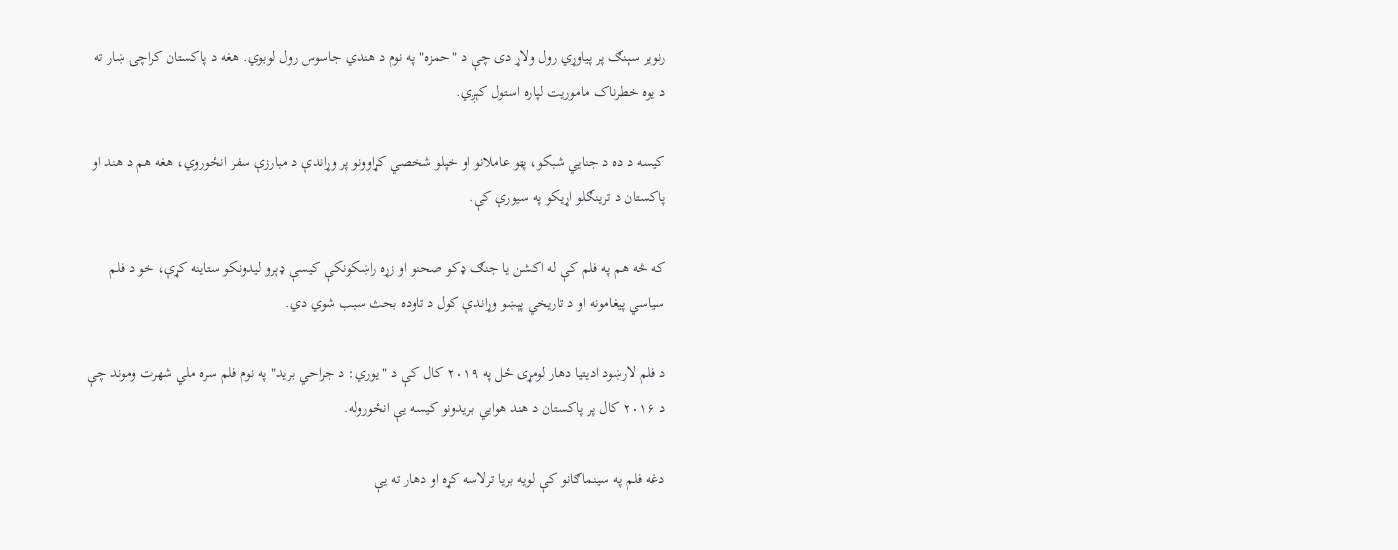رنویر سېنګ پر پیاوړي رول ولاړ دی چې د "حمزه" په نوم د هندي جاسوس رول لوبوي. هغه د پاکستان کراچۍ ښار ته د یوه خطرناک ماموریت لپاره استول کېږي.

کیسه د ده د جنایي شبکو، پټو عاملانو او خپلو شخصي کړاوونو پر وړاندې د مبارزې سفر انځوروي، هغه هم د هند او پاکستان د ترینګلو اړیکو په سیورې کې.

که څه هم په فلم کې له اکشن یا جنګ ډکو صحنو او زړه راښکونکې کیسې ډېرو لیدونکو ستاینه کړې، خو د فلم سیاسي پیغامونه او د تاریخي پېښو وړاندې کول د تاوده بحث سبب شوي دي.

د فلم لارښود ادیتیا دهار لومړی ځل په ۲۰۱۹ کال کې د "یوري: د جراحي برید" په نوم فلم سره ملي شهرت وموند چې د ۲۰۱۶ کال پر پاکستان د هند هوايي بریدونو کیسه یې انځوروله.

دغه فلم په سینماګانو کې لویه بریا ترلاسه کړه او دهار ته یې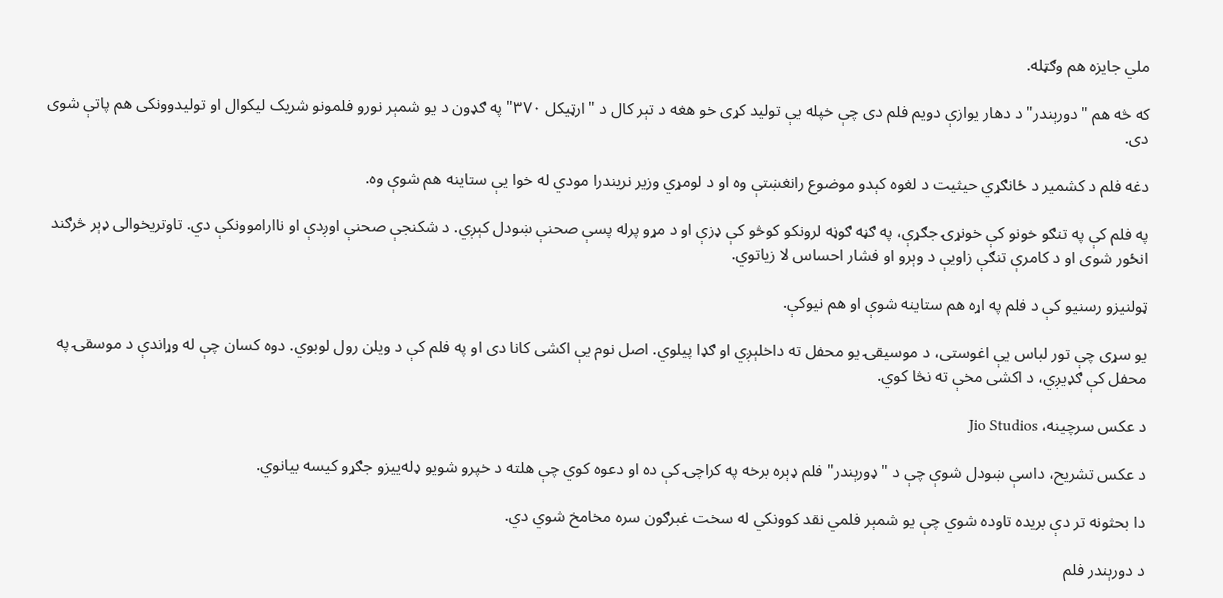ملي جایزه هم وګټله.

که څه هم "دورېندر" د دهار یوازې دویم فلم دی چې خپله یې تولید کړی خو هغه د تېر کال د "ارټیکل ۳۷۰" په ګډون د یو شمېر نورو فلمونو شریک لیکوال او تولیدوونکی هم پاتې شوی دی.

دغه فلم د کشمیر د ځانګړي حیثیت د لغوه کېدو موضوع رانغښتې وه او د لومړي وزیر نریندرا مودي له خوا یې ستاینه هم شوې وه.

په فلم کې په تنګو خونو کې خونړۍ جګړې، په ګڼه‌ ګوڼه لرونکو کوڅو کې ډزې او د مړو پرله‌ پسې صحنې ښودل کېږي. د شکنجې صحنې اوږدې او نااراموونکې دي. تاوتریخوالی ډېر څرګند انځور شوی او د کامرې تنګې زاویې د وېرو او فشار احساس لا زیاتوي.

ټولنیزو رسنیو کې د فلم په اړه هم ستاینه شوې او هم نیوکې.

یو سړی چې تور لباس یې اغوستی، د موسیقۍ یو محفل ته داخلېږي او ګډا پیلوي. اصل نوم یې اکشی کانا دی او په فلم کې د ویلن رول لوبوي. دوه کسان چې له وړاندې د موسقۍ په محفل کې ګډیږي، د اکشی مخې ته نڅا کوي.

د عکس سرچینه، Jio Studios

د عکس تشریح، داسې ښودل شوې چې د "ډورېندر" فلم ډېره برخه په کراچۍ کې ده او دعوه کوي چې هلته د خپرو شویو ډله‌ییزو جګړو کیسه بیانوي.

دا بحثونه تر دې بریده تاوده شوي چې یو شمېر فلمي نقد کوونکي له سخت غبرګون سره مخامخ شوي دي.

د دورېندر فلم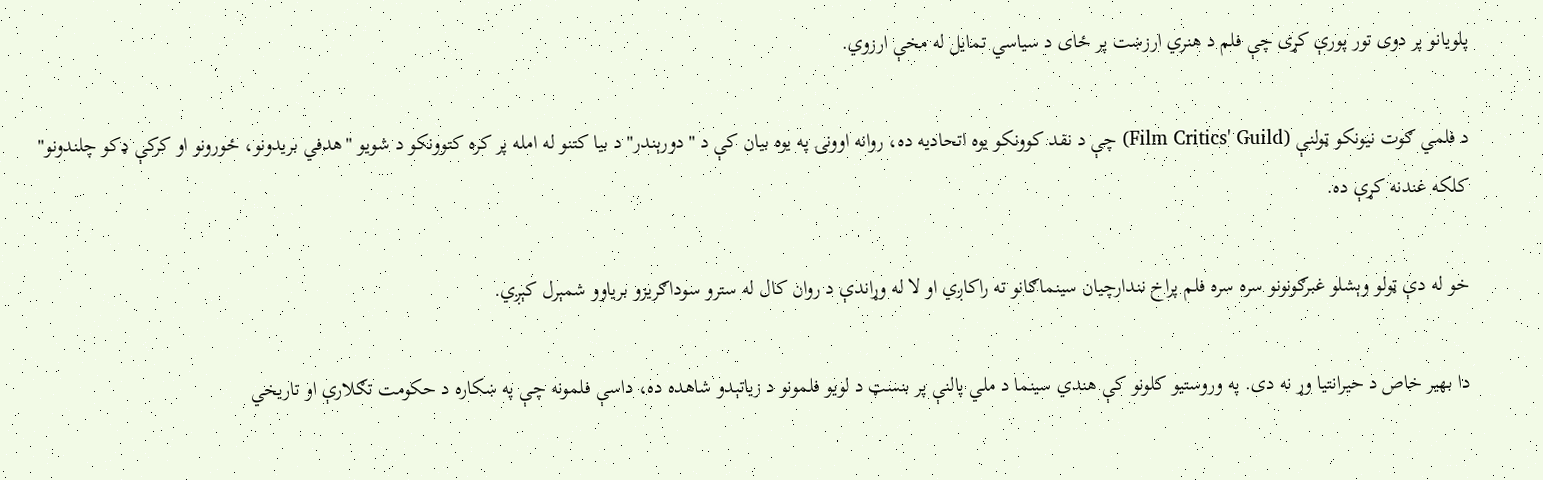پلویانو پر دوی تور پورې کړی چې فلم د هنري ارزښت پر ځای د سیاسي تمایل له مخې ارزوي.

د فلمي ګوت‌ نیونکو ټولنې (Film Critics' Guild) چې د نقد کوونکو یوه اتحادیه ده، روانه اوونۍ په یوه بیان کې د "دورېندر" د بیا کتنو له امله پر کره کتوونکو د شویو "هدفي بریدونو، ځورونو او کرکې ډکو چلندونو" کلکه غندنه کړې ده.

خو له دې ټولو وېشلو غبرګونونو سره سره فلم پراخ نندارچیان سینماګانو ته راکاږي او لا له وړاندې د روان کال له سترو سوداګریزو بریاوو شمېرل کېږي.

دا بهیر خاص د حیرانتیا وړ نه دی. په وروستیو کلونو کې هندي سینما د ملي‌ پالنې پر بنسټ د لویو فلمونو د زیاتېدو شاهده ده، داسې فلمونه چې په ښکاره د حکومت تګلارې او تاریخي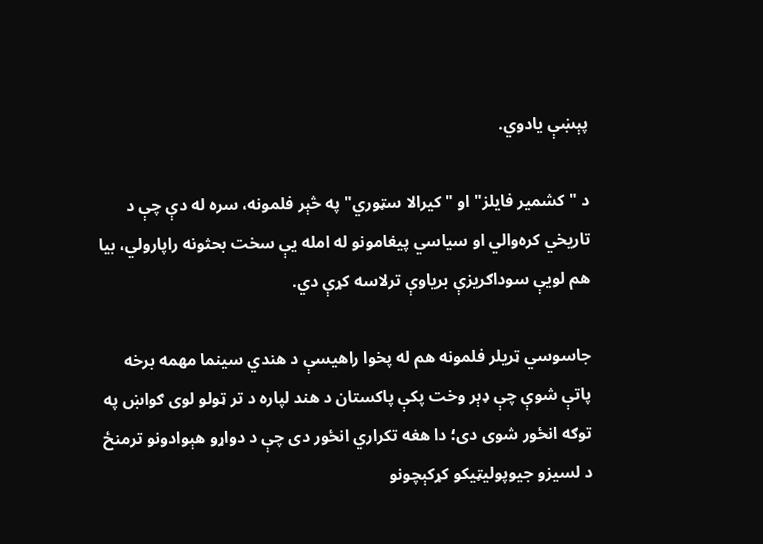پېښې یادوي.

د "کشمیر فایلز" او "کیرالا سټوري" په څېر فلمونه، سره له دې چې د تاریخي کره‌والي او سیاسي پیغامونو له امله یې سخت بحثونه راپارولي، بیا هم لویې سوداګریزې بریاوې ترلاسه کړې دي.

جاسوسي ټریلر فلمونه هم له پخوا راهیسې د هندي سینما مهمه برخه پاتې شوې چې ډېر وخت پکې پاکستان د هند لپاره د تر ټولو لوی ګواښ په توګه انځور شوی دی؛ دا هغه تکراري انځور دی چې د دواړو هېوادونو ترمنځ د لسیزو جیوپولیټیکو کړکېچونو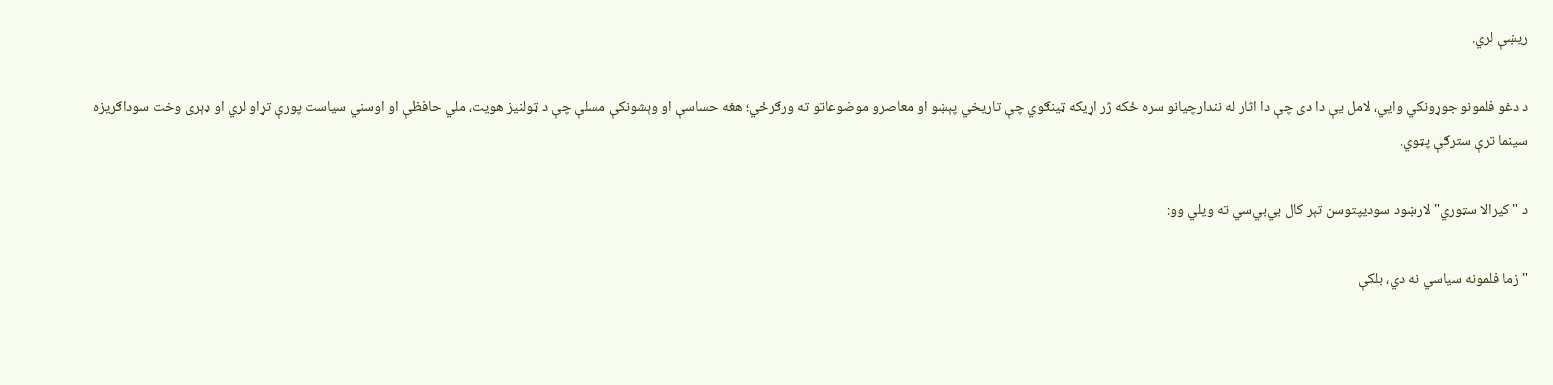ریښې لري.

د دغو فلمونو جوړونکي وایي، لامل یې دا دی چې دا اثار له نندارچیانو سره ځکه ژر اړیکه ټینګوي چې تاریخي پېښو او معاصرو موضوعاتو ته ورګرځي؛ هغه حساسې او وېشونکې مسلې چې د ټولنیز هویت، ملي حافظې او اوسني سیاست پورې تړاو لري او ډېری وخت سوداګریزه سینما ترې سترګې پټوي.

د "کیرالا سټوري" لارښود سودیپتوسن تېر کال بي‌بي‌سي ته ویلي وو:

"زما فلمونه سیاسي نه‌ دي، بلکې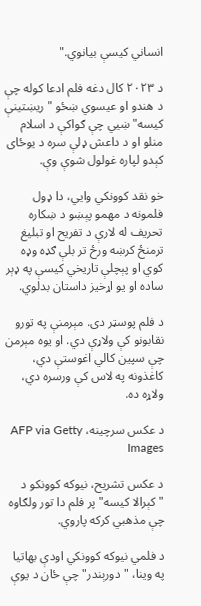انساني کیسې بیانوي."

د ۲۰۲۳ کال دغه فلم ادعا کوله چې د هندو او عیسوي ښځو "ریښتینې کیسه" ښيي چې ګواکې د اسلام منلو او د داعش ډلې سره د یوځای کېدو لپاره غولول شوې وې.

خو نقد کوونکي وایي، دا ډول فلمونه د مهمو پېښو د ښکاره تحریف له لارې د تفریح او تبلیغ ترمنځ کرښه ورځ تر بلې ګډه وډه کوي او پېچلې تاریخي کیسې په ډېر ساده او یو اړخیز داستان بدلوي.

د فلم پوسټر دی. مېرمنې په تورو نقابونو کې ولاړې دي. او یوه مېرمن چې سپین کالي اغوستې دي، کاغذونه په لاس کې ورسره دي، ولاړه ده.

د عکس سرچینه، AFP via Getty Images

د عکس تشریح، نیوکه‌ کوونکو د "کېرالا کیسه" پر فلم دا تور ولګاوه چې مذهبي کرکه پاروي.

د فلمي نیوکه‌ کوونکي اودې بهاتیا په وینا، "دورېندر" چې ځان د یوې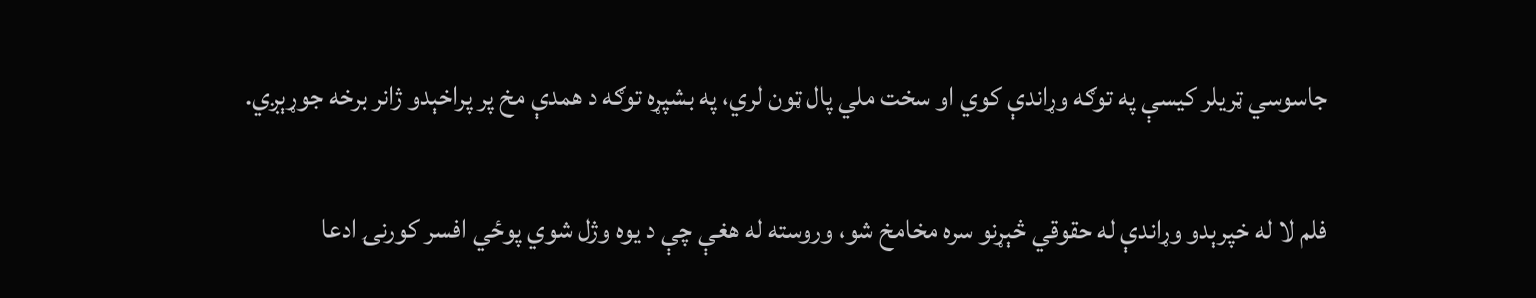جاسوسي ټریلر کیسې په توګه وړاندې کوي او سخت ملي‌ پال ټون لري، په بشپړه توګه د همدې مخ پر پراخېدو ژانر برخه جوړېږي.

فلم لا له خپرېدو وړاندې له حقوقي څېړنو سره مخامخ شو، وروسته له هغې چې د یوه وژل شوي پوځي افسر کورنۍ ادعا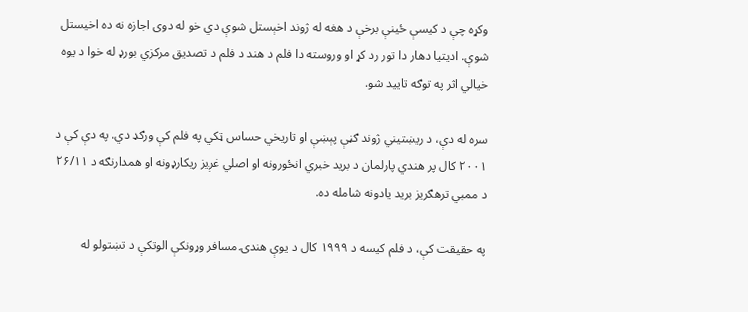وکړه چې د کیسې ځینې برخې د هغه له ژوند اخېستل شوې دي خو له دوی اجازه نه‌ ده اخیستل شوې. ادیتیا دهار دا تور رد کړ او وروسته دا فلم د هند د فلم د تصدیق مرکزي بورډ له خوا د یوه خیالي اثر په توګه تایید شو.

سره له دې، د ریښتیني ژوند ګڼې پېښې او تاریخي حساس ټکي په فلم کې ورګډ دي. په دې کې د ۲۰۰۱ کال پر هندي پارلمان د برید خبري انځورونه او اصلي غږیز ریکارډونه او همدارنګه د ۲۶/۱۱ د ممبي ترهګریز برید یادونه شامله ده.

په حقیقت کې، د فلم کیسه د ۱۹۹۹ کال د یوې هندۍ مسافر وړونکې الوتکې د تښتولو له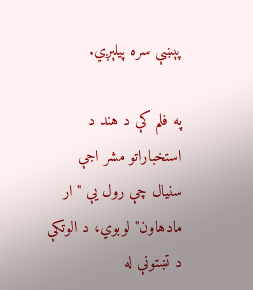پېښې سره پیلېږي.

په فلم کې د هند د استخباراتو مشر اجې سنیال چې رول یې "ار مادهاون" لوبوي، د الوتکې د تښتونې له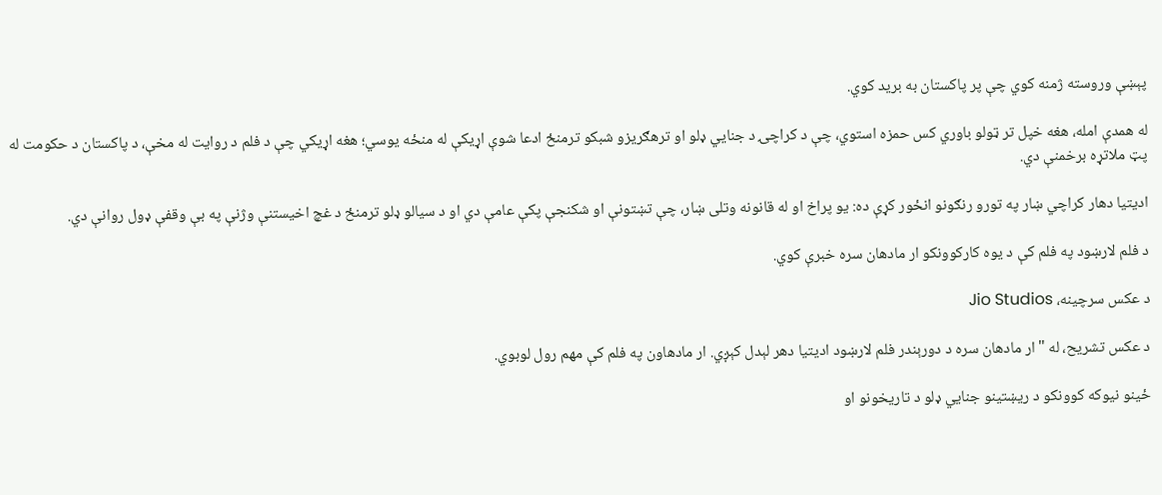پېښې وروسته ژمنه کوي چې پر پاکستان به برید کوي.

له همدې امله، هغه خپل تر ټولو باوري کس حمزه استوي، چې د کراچۍ د جنایي ډلو او ترهګریزو شبکو ترمنځ ادعا شوې اړیکې له منځه یوسي؛ هغه اړیکي چې د فلم د روایت له مخې، د پاکستان د حکومت له پټ ملاتړه برخمنې دي.

ادیتیا دهار کراچي ښار په تورو رنګونو انځور کړې ده: یو پراخ او له قانونه وتلی ښار، چې تښتونې او شکنجې پکې عامې دي او د سیالو ډلو ترمنځ د غچ اخیستنې وژنې په بې‌ وقفې ډول روانې دي.

د فلم لارښود په فلم کې د یوه کارکوونکو ار مادهان سره خبرې کوي.

د عکس سرچینه، Jio Studios

د عکس تشریح، له "ار مادهان سره د دورېندر فلم لارښود ادیتیا دهر لېدل کېږي. ار مادهاون په فلم کې مهم رول لوبوي.

ځینو نیوکه‌ کوونکو د ریښتینو جنایي ډلو د تاریخونو او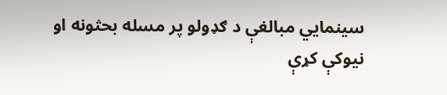سینمایي مبالغې د ګډولو پر مسله بحثونه او نیوکې کړې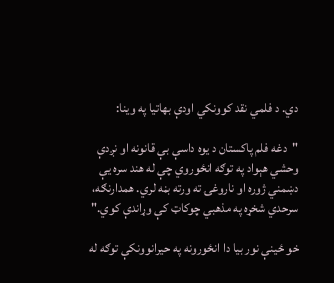دي. د فلمي نقد کوونکي اودې بهاتیا په وینا:

"دغه فلم پاکستان د یوه داسې بې‌ قانونه او نږدې وحشي هېواد په توګه انځوروي چې له هند سره یې دښمني ژوره او ناروغۍ ته ورته بڼه لري. همدارنګه، سرحدي شخړه په مذهبي چوکاټ کې وړاندې کوي."

خو ځینې نور بیا دا انځورونه په حیرانوونکې توګه له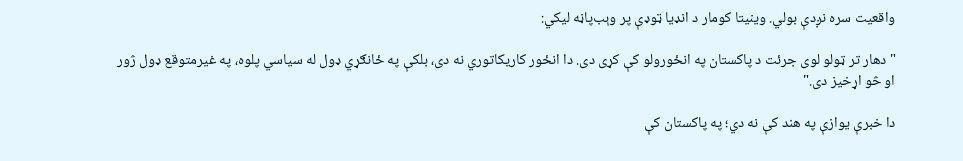واقعیت سره نږدې بولي. وینیتا کومار د انډیا ټوډې پر وېب‌پاڼه لیکي:

"دهار تر ټولو لوی جرئت د پاکستان په انځورولو کې کړی دی. دا انځور کاریکاتوري نه دی، بلکې په ځانګړي ډول له سیاسي پلوه، په غیرمتوقع ډول ژور او څو اړخیز دی."

دا خبرې یوازې په هند کې نه دي؛ په پاکستان کې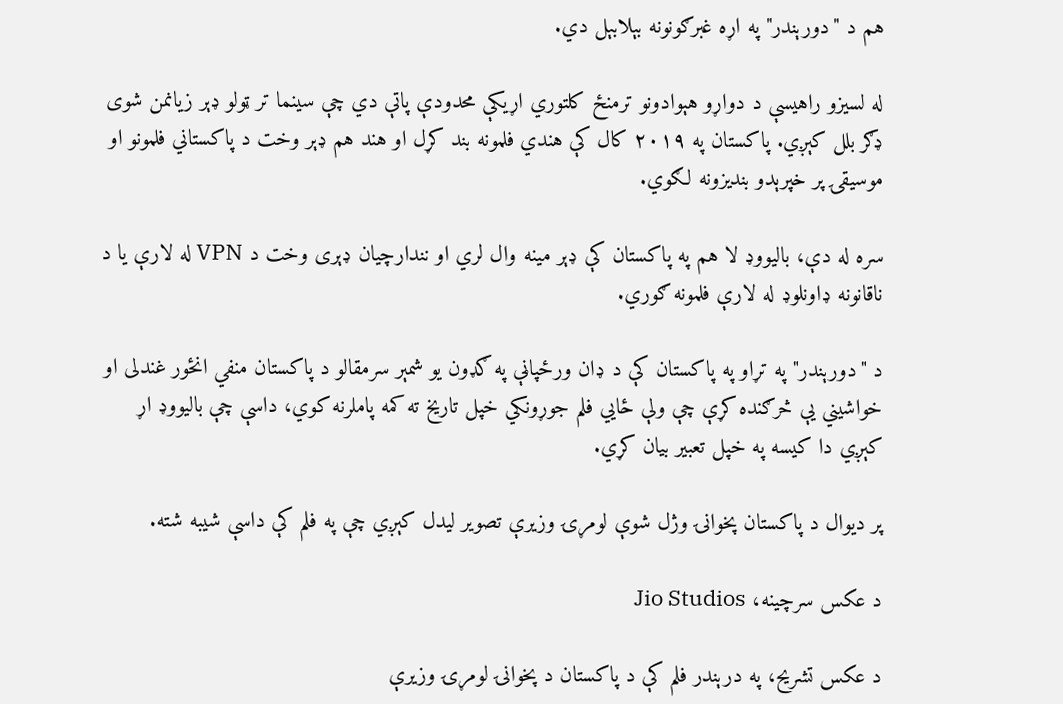هم د "دورېندر" په اړه غبرګونونه بېلابېل دي.

له لسیزو راهیسې د دواړو هېوادونو ترمنځ کلتوري اړیکې محدودې پاتې دي چې سینما تر ټولو ډېر زیانمن شوی ډګر بلل کېږي. پاکستان په ۲۰۱۹ کال کې هندي فلمونه بند کړل او هند هم ډېر وخت د پاکستاني فلمونو او موسیقۍ پر خپرېدو بندیزونه لګوي.

سره له دې، بالیووډ لا هم په پاکستان کې ډېر مینه وال لري او نندارچیان ډېری وخت د VPN له لارې یا د ناقانونه ډاونلوډ له لارې فلمونه ګوري.

د "دورېندر" په تړاو په پاکستان کې د ډان ورځپاڼې په ګډون یو شمېر سرمقالو د پاکستان منفي انځور غندلی او خواشیني یې څرګنده کړې چې ولې ځایي فلم جوړونکي خپل تاریخ ته کمه پاملرنه کوي، داسې چې بالیووډ اړ کېږي دا کیسه په خپل تعبیر بیان کړي.

پر دیوال د پاکستان پخوانۍ وژل شوې لومړۍ وزیرې تصویر لیدل کېږي چې په فلم کې داسې شیبه شته.

د عکس سرچینه، Jio Studios

د عکس تشریح، په درېندر فلم کې د پاکستان د پخوانۍ لومړۍ وزیرې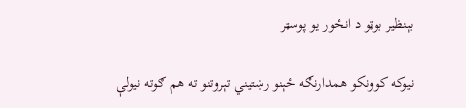بېنظیر بوټو د انځور یو پوسټر

نیوکه‌ کوونکو همدارنګه ځېنو رښتیني تېروتنو ته هم ګوته نیولې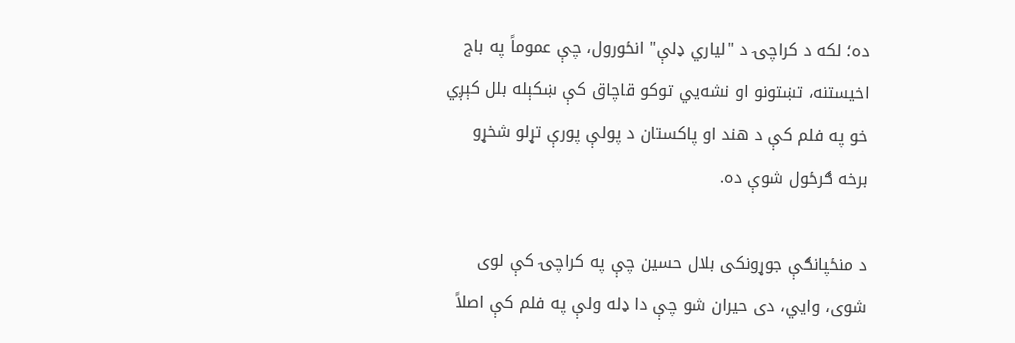ده؛ لکه د کراچۍ د "لیاري ډلې" انځورول، چې عموماً په باج اخیستنه، تښتونو او نشه‌يي توکو قاچاق کې ښکېله بلل کېږي خو په فلم کې د هند او پاکستان د پولې پورې تړلو شخړو برخه ګرځول شوې ده.

د منځپانګې جوړونکی بلال حسین چې په کراچۍ کې لوی شوی، وایي، دی حیران شو چې دا ډله ولې په فلم کې اصلاً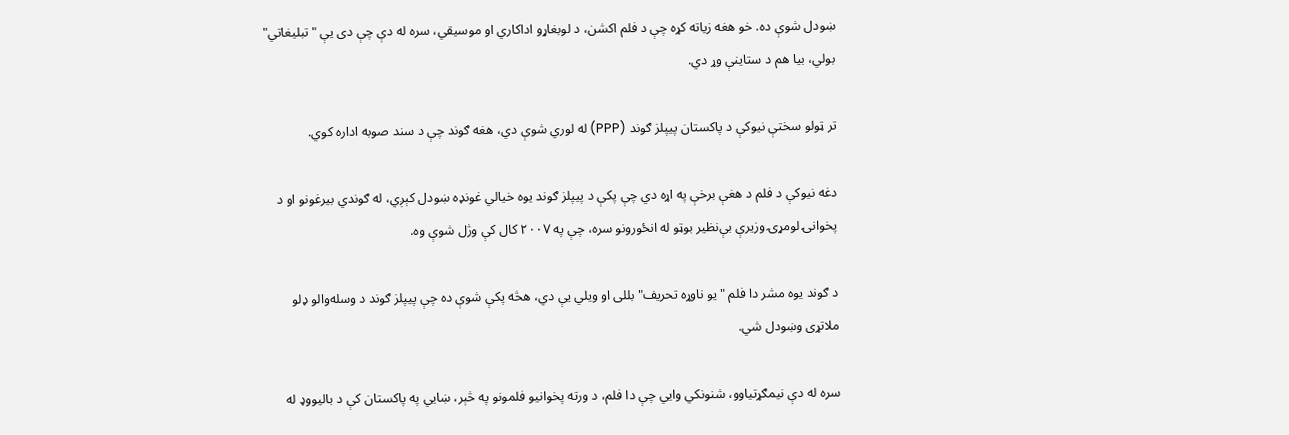ښودل شوې ده. خو هغه زیاته کړه چې د فلم اکشن، د لوبغاړو اداکاري او موسیقي، سره له دې چې دی یې "تبلیغاتي" بولي، بیا هم د ستاینې وړ دي.

تر ټولو سختې نیوکې د پاکستان پیپلز ګوند (PPP) له لوري شوې دي، هغه ګوند چې د سند صوبه اداره کوي.

دغه نیوکې د فلم د هغې برخې په اړه دي چې پکې د پیپلز ګوند یوه خیالي غونډه ښودل کېږي، له ګوندي بیرغونو او د پخوانۍ لومړۍ وزیرې بې‌نظیر بوټو له انځورونو سره، چې په ۲۰۰۷ کال کې وژل شوې وه.

د ګوند یوه مشر دا فلم "یو ناوړه تحریف" بللی او ویلي یې دي، هڅه پکې شوې ده چې پیپلز ګوند د وسله‌والو ډلو ملاتړی وښودل شي.

سره له دې نیمګړتیاوو، شنونکي وایي چې دا فلم، د ورته پخوانیو فلمونو په څېر، ښايي په پاکستان کې د بالیووډ له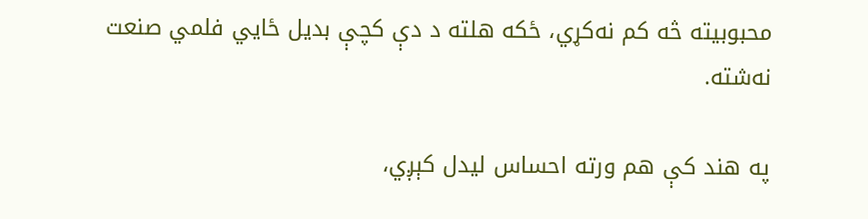محبوبیته څه کم نه‌کړي، ځکه هلته د دې کچې بدیل ځايي فلمي صنعت نه‌شته.

په هند کې هم ورته احساس لیدل کېږي،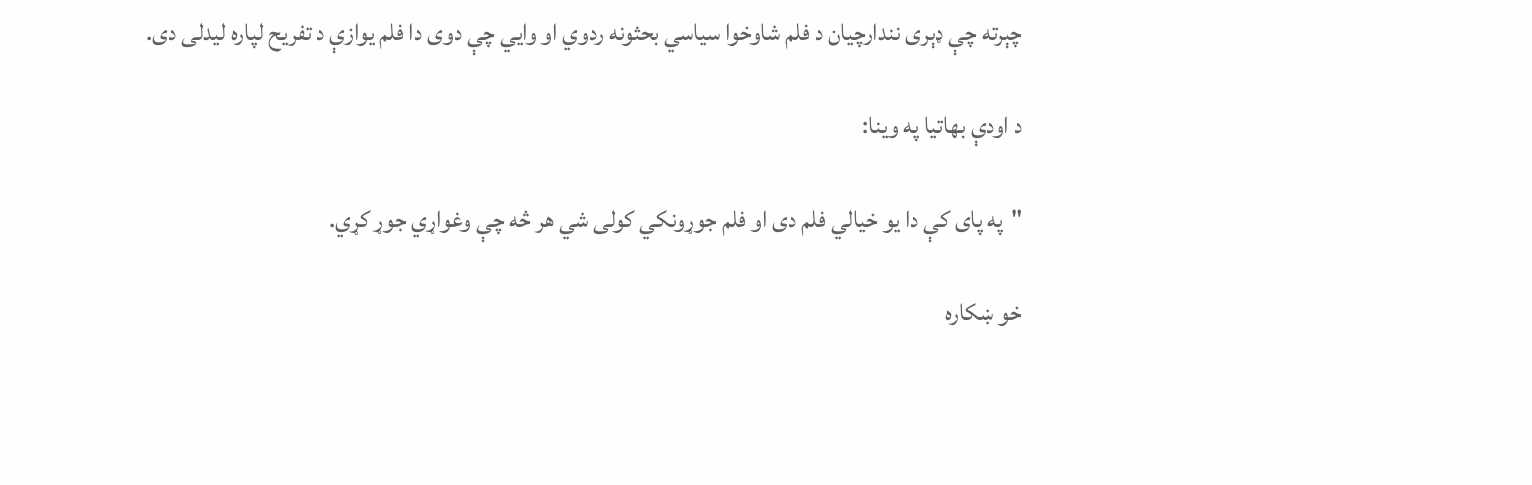چېرته چې ډېری نندارچیان د فلم شاوخوا سیاسي بحثونه ردوي او وایي چې دوی دا فلم یوازې د تفریح لپاره لیدلی دی.

د اودې بهاتیا په وینا:

"په پای کې دا یو خیالي فلم دی او فلم جوړونکي کولی شي هر څه چې وغواړي جوړ کړي.

خو ښکاره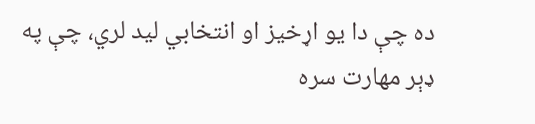ده چې دا یو اړخیز او انتخابي لید لري، چې په ډېر مهارت سره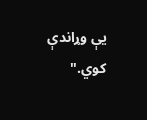یې وړاندې کوي."